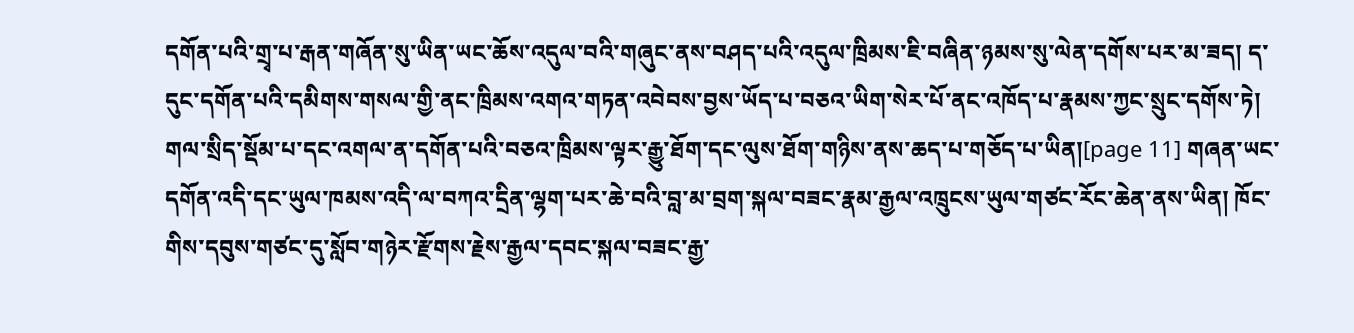དགོན་པའི་གྲྭ་པ་རྒན་གཞོན་སུ་ཡིན་ཡང་ཆོས་འདུལ་བའི་གཞུང་ནས་བཤད་པའི་འདུལ་ཁྲིམས་ཇི་བཞིན་ཉམས་སུ་ལེན་དགོས་པར་མ་ཟད། ད་དུང་དགོན་པའི་དམིགས་གསལ་གྱི་ནང་ཁྲིམས་འགའ་གཏན་འབེབས་བྱས་ཡོད་པ་བཅའ་ཡིག་སེར་པོ་ནང་འཁོད་པ་རྣམས་ཀྱང་སྲུང་དགོས་ཏེ། གལ་སྲིད་སྡོམ་པ་དང་འགལ་ན་དགོན་པའི་བཅའ་ཁྲིམས་ལྟར་རྒྱུ་ཐོག་དང་ལུས་ཐོག་གཉིས་ནས་ཆད་པ་གཅོད་པ་ཡིན།[page 11] གཞན་ཡང་དགོན་འདི་དང་ཡུལ་ཁམས་འདི་ལ་བཀའ་དྲིན་ལྷག་པར་ཆེ་བའི་བླ་མ་བྲག་སྐལ་བཟང་རྣམ་རྒྱལ་འཁྲུངས་ཡུལ་གཙང་རོང་ཆེན་ནས་ཡིན། ཁོང་གིས་དབུས་གཙང་དུ་སློབ་གཉེར་རྫོགས་རྗེས་རྒྱལ་དབང་སྐལ་བཟང་རྒྱ་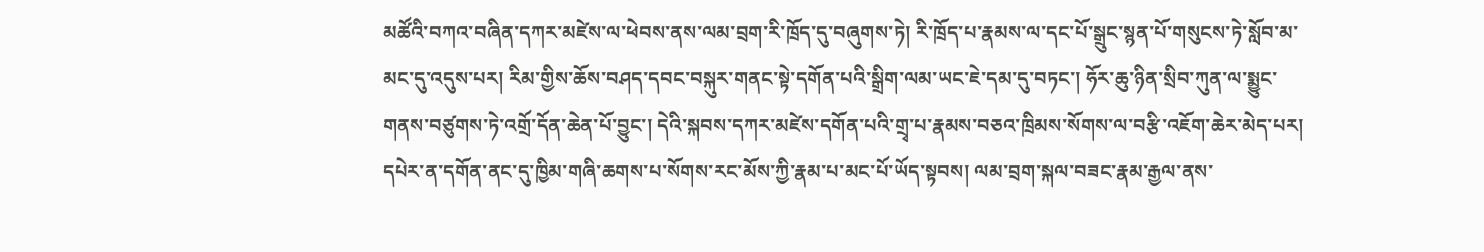མཚོའི་བཀའ་བཞིན་དཀར་མཛེས་ལ་ཕེབས་ནས་ལམ་བྲག་རི་ཁྲོད་དུ་བཞུགས་ཏེ། རི་ཁྲོད་པ་རྣམས་ལ་དང་པོ་སྒྲུང་སྙན་པོ་གསུངས་ཏེ་སློབ་མ་མང་དུ་འདུས་པར། རིམ་གྱིས་ཆོས་བཤད་དབང་བསྐུར་གནང་སྟེ་དགོན་པའི་སྒྲིག་ལམ་ཡང་ཇེ་དམ་དུ་བཏང་། ཧོར་ཆུ་ཉིན་སྲིབ་ཀུན་ལ་སྨྱུང་གནས་བཙུགས་ཏེ་འགྲོ་དོན་ཆེན་པོ་བྱུང་། དེའི་སྐབས་དཀར་མཛེས་དགོན་པའི་གྲྭ་པ་རྣམས་བཅའ་ཁྲིམས་སོགས་ལ་བརྩི་འཇོག་ཆེར་མེད་པར། དཔེར་ན་དགོན་ནང་དུ་ཁྱིམ་གཞི་ཆགས་པ་སོགས་རང་མོས་ཀྱི་རྣམ་པ་མང་པོ་ཡོད་སྟབས། ལམ་བྲག་སྐལ་བཟང་རྣམ་རྒྱལ་ནས་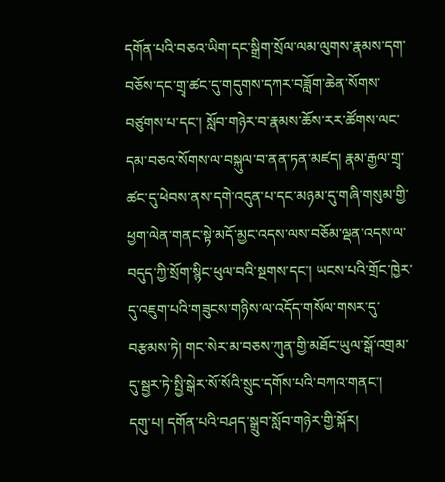དགོན་པའི་བཅའ་ཡིག་དང་སྒྲིག་སྲོལ་ལམ་ལུགས་རྣམས་དག་བཅོས་དང་གྲྭ་ཚང་དུ་གདུགས་དཀར་བཟློག་ཆེན་སོགས་བཙུགས་པ་དང་། སློབ་གཉེར་བ་རྣམས་ཆོས་རར་ཚོགས་ལང་དམ་བཅའ་སོགས་ལ་བསྐུལ་བ་ནན་ཏན་མཛད། རྣམ་རྒྱལ་གྲྭ་ཚང་དུ་ཕེབས་ནས་དགེ་འདུན་པ་དང་མཉམ་དུ་གཞི་གསུམ་གྱི་ཕྱག་ལེན་གནང་སྟེ་མདོ་མྱང་འདས་ལས་བཅོམ་ལྡན་འདས་ལ་བདུད་ཀྱི་སྲོག་སྙིང་ཕུལ་བའི་སྔགས་དང་། ཡངས་པའི་གྲོང་ཁྱེར་དུ་འཇུག་པའི་གཟུངས་གཉིས་ལ་འདོད་གསོལ་གསར་དུ་བརྩམས་ཏེ། གང་སེར་མ་བཅས་ཀུན་གྱི་མཐོང་ཡུལ་སྒོ་འགྲམ་དུ་སྦྱར་ཏེ་སྤྱི་སྒེར་སོ་སོའི་སྲུང་དགོས་པའི་བཀའ་གནང་།
དགུ་པ། དགོན་པའི་བཤད་སྒྲུབ་སློབ་གཉེར་གྱི་སྐོར།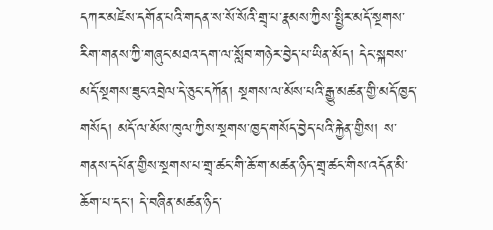དཀར་མཛེས་དགོན་པའི་གདན་ས་སོ་སོའི་གྲྭ་པ་རྣམས་ཀྱིས་སྤྱིར་མདོ་སྔགས་རིག་གནས་ཀྱི་གཞུང་མཐའ་དག་ལ་སློབ་གཉེར་བྱེད་པ་ཡིན་མོད། དེང་སྐབས་མདོ་སྔགས་ཟུང་འབྲེལ་དེ་ཅུང་དཀོན། སྔགས་ལ་མོས་པའི་རྒྱུ་མཚན་གྱི་མདོ་ཁྱད་གསོད། མདོ་ལ་མོས་ཁུལ་ཀྱིས་སྔགས་ཁྱད་གསོད་བྱེད་པའི་རྐྱེན་གྱིས། ས་གནས་དཔོན་གྱིས་སྔགས་པ་གྲྭ་ཚང་གི་ཆོ་ག་མཚན་ཉིད་གྲྭ་ཚང་གིས་འདོན་མི་ཆོག་པ་དང་། དེ་བཞིན་མཚན་ཉིད་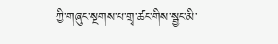ཀྱི་གཞུང་སྔགས་པ་གྲྭ་ཚང་གིས་སྦྱང་མི་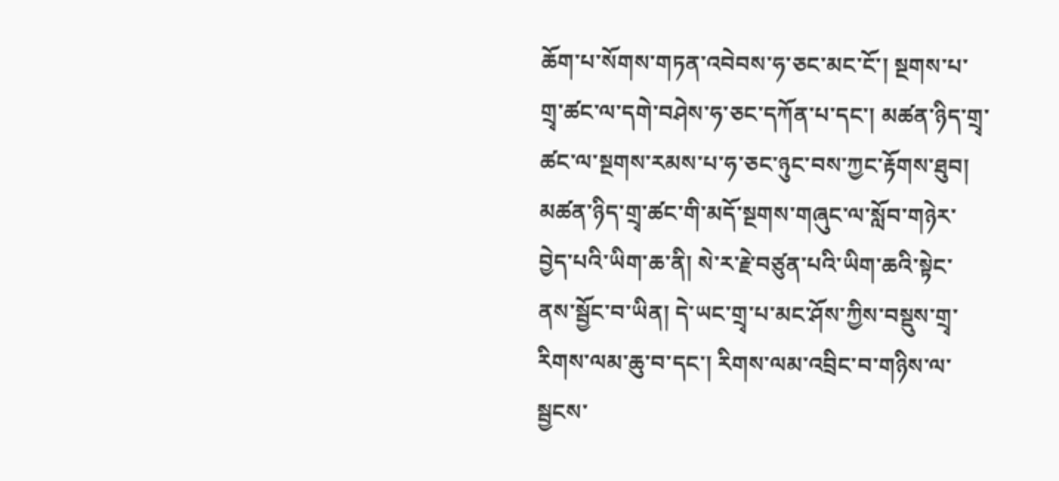ཆོག་པ་སོགས་གཏན་འབེབས་ཧ་ཅང་མང་ངོ་། སྔགས་པ་གྲྭ་ཚང་ལ་དགེ་བཤེས་ཧ་ཅང་དཀོན་པ་དང་། མཚན་ཉིད་གྲྭ་ཚང་ལ་སྔགས་རམས་པ་ཧ་ཅང་ཉུང་བས་ཀྱང་རྟོགས་ཐུབ།
མཚན་ཉིད་གྲྭ་ཚང་གི་མདོ་སྔགས་གཞུང་ལ་སློབ་གཉེར་བྱེད་པའི་ཡིག་ཆ་ནི། སེ་ར་རྗེ་བཙུན་པའི་ཡིག་ཆའི་སྟེང་ནས་སྦྱོང་བ་ཡིན། དེ་ཡང་གྲྭ་པ་མང་ཤོས་ཀྱིས་བསྡུས་གྲྭ་རིགས་ལམ་ཆུ་བ་དང་། རིགས་ལམ་འབྲིང་བ་གཉིས་ལ་སྦྱངས་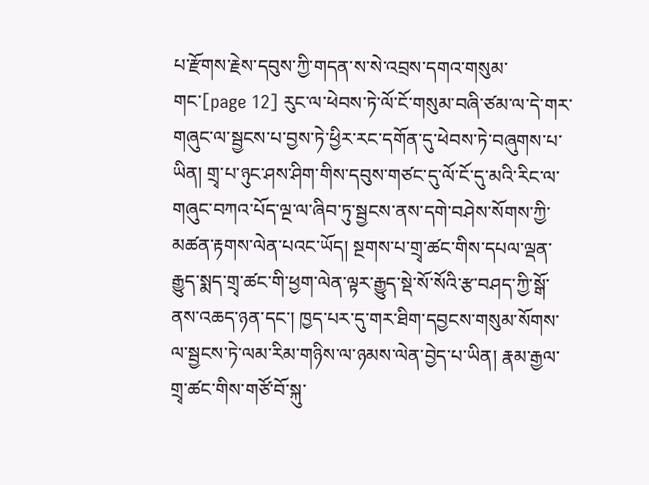པ་རྫོགས་རྗེས་དབུས་ཀྱི་གདན་ས་སེ་འབྲས་དགའ་གསུམ་གང་[page 12] རུང་ལ་ཕེབས་ཏེ་ལོ་ངོ་གསུམ་བཞི་ཙམ་ལ་དེ་གར་གཞུང་ལ་སྦྱངས་པ་བྱས་ཏེ་ཕྱིར་རང་དགོན་དུ་ཕེབས་ཏེ་བཞུགས་པ་ཡིན། གྲྭ་པ་ཉུང་ཤས་ཤིག་གིས་དབུས་གཙང་དུ་ལོ་ངོ་དུ་མའི་རིང་ལ་གཞུང་བཀའ་པོད་ལྔ་ལ་ཞིབ་ཏུ་སྦྱངས་ནས་དགེ་བཤེས་སོགས་ཀྱི་མཚན་རྟགས་ལེན་པའང་ཡོད། སྔགས་པ་གྲྭ་ཚང་གིས་དཔལ་ལྡན་རྒྱུད་སྨད་གྲྭ་ཚང་གི་ཕྱག་ལེན་ལྟར་རྒྱུད་སྡེ་སོ་སོའི་རྩ་བཤད་ཀྱི་སྒོ་ནས་འཆད་ཉན་དང་། ཁྱད་པར་དུ་གར་ཐིག་དབྱངས་གསུམ་སོགས་ལ་སྦྱངས་ཏེ་ལམ་རིམ་གཉིས་ལ་ཉམས་ལེན་བྱེད་པ་ཡིན། རྣམ་རྒྱལ་གྲྭ་ཚང་གིས་གཙོ་བོ་སྐུ་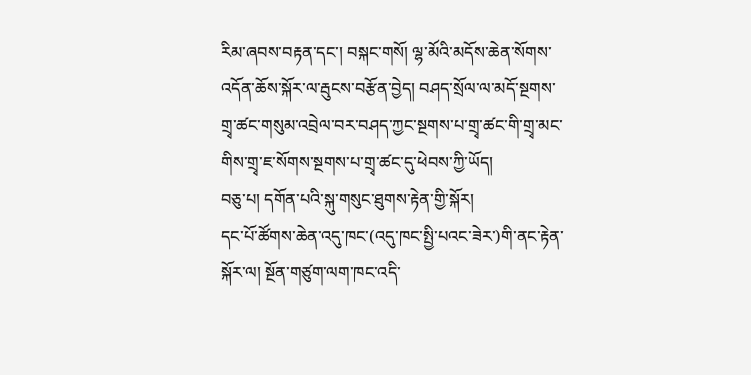རིམ་ཞབས་བརྟན་དང་། བསྐང་གསོ། ལྷ་མོའི་མདོས་ཆེན་སོགས་འདོན་ཆོས་སྐོར་ལ་རྦུངས་བརྩོན་བྱེད། བཤད་སྲོལ་ལ་མདོ་སྔགས་གྲྭ་ཚང་གསུམ་འབྲེལ་བར་བཤད་ཀྱང་སྔགས་པ་གྲྭ་ཚང་གི་གྲྭ་མང་གིས་གྲྭ་ཇ་སོགས་སྔགས་པ་གྲྭ་ཚང་དུ་ཕེབས་ཀྱི་ཡོད།
བཅུ་པ། དགོན་པའི་སྐུ་གསུང་ཐུགས་རྟེན་གྱི་སྐོར།
དང་པོ་ཚོགས་ཆེན་འདུ་ཁང་(འདུ་ཁང་སྤྱི་པའང་ཟེར་)གི་ནང་རྟེན་སྐོར་ལ། སྔོན་གཙུག་ལག་ཁང་འདི་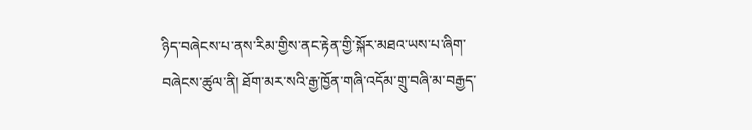ཉིད་བཞེངས་པ་ནས་རིམ་གྱིས་ནང་རྟེན་གྱི་སྐོར་མཐའ་ཡས་པ་ཞིག་བཞེངས་ཚུལ་ནི། ཐོག་མར་སའི་རྒྱ་ཁྱོན་གཞི་འདོམ་གྲུ་བཞི་མ་བརྒྱད་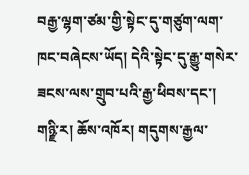བརྒྱ་ལྷག་ཙམ་གྱི་སྟེང་དུ་གཙུག་ལག་ཁང་བཞེངས་ཡོད། དེའི་སྟེང་དུ་རྒྱུ་གསེར་ཟངས་ལས་གྲུབ་པའི་རྒྱ་ཕིབས་དང་། གཉྫི་ར། ཆོས་འཁོར། གདུགས་རྒྱལ་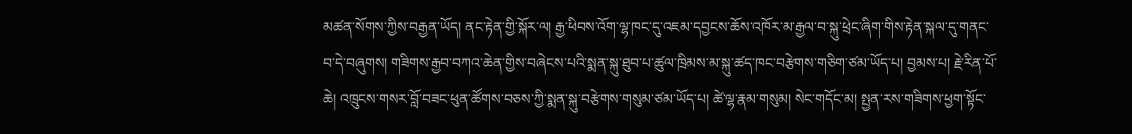མཚན་སོགས་ཀྱིས་བརྒྱན་ཡོད། ནང་རྟེན་གྱི་སྐོར་ལ། རྒྱ་ཕིབས་འོག་ལྷ་ཁང་དུ་འཇམ་དབྱངས་ཆོས་འཁོར་མ་རྒྱལ་བ་སྐུ་ཕྲེང་ཞིག་གིས་རྟེན་སྐལ་དུ་གནང་བ་དེ་བཞུགས། གཟིགས་རྒྱབ་བཀའ་ཆེན་གྱིས་བཞེངས་པའི་སྨན་སྐུ་ཐུབ་པ་ཚུལ་ཁྲིམས་མ་སྐུ་ཚད་ཁང་བརྩེགས་གཅིག་ཙམ་ཡོད་པ། བྱམས་པ། རྗེ་རིན་པོ་ཆེ། འཁྲུངས་གསར་བློ་བཟང་ཕུན་ཚོགས་བཅས་ཀྱི་སྨན་སྐུ་བརྩེགས་གསུམ་ཙམ་ཡོད་པ། ཚེ་ལྷ་རྣམ་གསུམ། སེང་གདོང་མ། སྤྱན་རས་གཟིགས་ཕྱག་སྟོང་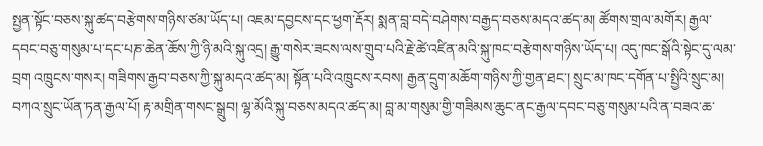སྤྱན་སྟོང་བཅས་སྐུ་ཚད་བརྩེགས་གཉིས་ཙམ་ཡོད་པ། འཇམ་དབྱངས་དང་ཕྱག་རྡོར། སྨན་བླ་བདེ་བཤེགས་བརྒྱད་བཅས་མདའ་ཚད་མ། ཚོགས་གྲལ་མགོར། རྒྱལ་དབང་བཅུ་གསུམ་པ་དང་པཎ་ཆེན་ཆོས་ཀྱི་ཉི་མའི་སྐུ་འདྲ། རྒྱུ་གསེར་ཟངས་ལས་གྲུབ་པའི་རྗེ་ཚེ་འཛིན་མའི་སྐུ་ཁང་བརྩེགས་གཉིས་ཡོད་པ། འདུ་ཁང་སྒོའི་སྟེང་དུ་ལམ་བྲག འཁྲུངས་གསར། གཟིགས་རྒྱབ་བཅས་ཀྱི་སྐུ་མདའ་ཚད་མ། སྟོན་པའི་འཁྲུངས་རབས། རྒྱན་དྲུག་མཆོག་གཉིས་ཀྱི་གྱན་ཐང་། སྲུང་མ་ཁང་དགོན་པ་སྤྱིའི་སྲུང་མ། བཀའ་སྲུང་ཡོན་ཏན་རྒྱལ་པོ། རྟ་མགྲིན་གསང་སྒྲུབ། ལྷ་མོའི་སྐུ་བཅས་མདའ་ཚད་མ། བླ་མ་གསུམ་གྱི་གཟིམས་ཆུང་ནང་རྒྱལ་དབང་བཅུ་གསུམ་པའི་ན་བཟའ་ཆ་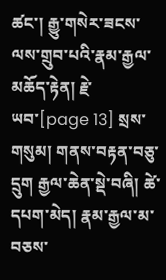ཚང་། རྒྱུ་གསེར་ཟངས་ལས་གྲུབ་པའི་རྣམ་རྒྱལ་མཆོད་རྟེན། རྗེ་ཡབ་[page 13] སྲས་གསུམ། གནས་བརྟན་བཅུ་དྲུག རྒྱལ་ཆེན་སྡེ་བཞི། ཚེ་དཔག་མེད། རྣམ་རྒྱལ་མ་བཅས་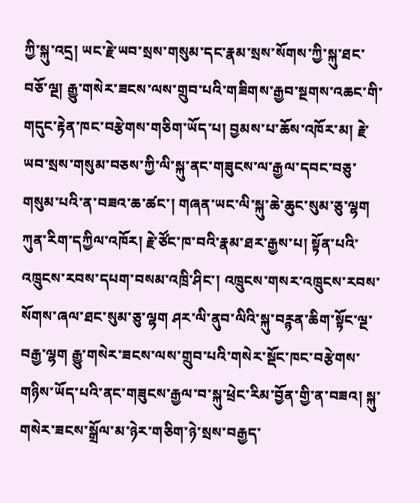ཀྱི་སྐུ་འདྲ། ཡང་རྗེ་ཡབ་སྲས་གསུམ་དང་རྣམ་སྲས་སོགས་ཀྱི་སྐུ་ཐང་བཅོ་ལྔ། རྒྱུ་གསེར་ཟངས་ལས་གྲུབ་པའི་གཟིགས་རྒྱབ་སྔགས་འཆང་གི་གདུང་རྟེན་ཁང་བརྩེགས་གཅིག་ཡོད་པ། བྱམས་པ་ཆོས་འཁོར་མ། རྗེ་ཡབ་སྲས་གསུམ་བཅས་ཀྱི་ལི་སྐུ་ནང་གཟུངས་ལ་རྒྱལ་དབང་བཅུ་གསུམ་པའི་ན་བཟའ་ཆ་ཚང་། གཞན་ཡང་ལི་སྐུ་ཆེ་ཆུང་སུམ་ཅུ་ལྷག ཀུན་རིག་དཀྱིལ་འཁོར། རྗེ་ཙོང་ཁ་བའི་རྣམ་ཐར་རྒྱས་པ། སྟོན་པའི་འཁྲུངས་རབས་དཔག་བསམ་འཁྲི་ཤིང་། འཁྲུངས་གསར་འཁྲུངས་རབས་སོགས་ཞལ་ཐང་སུམ་ཅུ་ལྷག ཤར་ལི་ནུབ་ལིའི་སྐུ་བཪྙན་ཆིག་སྟོང་ལྔ་བརྒྱ་ལྷག རྒྱུ་གསེར་ཟངས་ལས་གྲུབ་པའི་གསེར་སྡོང་ཁང་བརྩེགས་གཉིས་ཡོད་པའི་ནང་གཟུངས་རྒྱལ་བ་སྐུ་ཕྲེང་རིམ་བྱོན་གྱི་ན་བཟའ། སྐུ་གསེར་ཟངས་སྒྲོལ་མ་ཉེར་གཅིག་ཉེ་སྲས་བརྒྱད་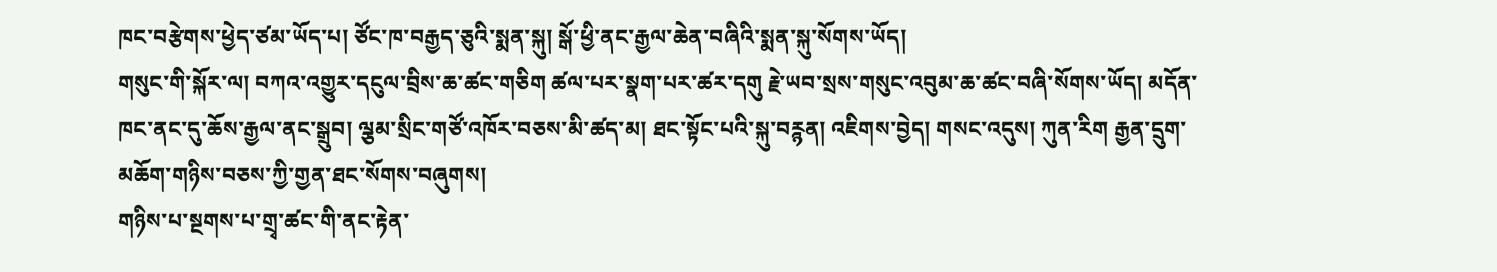ཁང་བརྩེགས་ཕྱེད་ཙམ་ཡོད་པ། ཙོང་ཁ་བརྒྱད་ཅུའི་སྨན་སྐུ། སྒོ་ཕྱི་ནང་རྒྱལ་ཆེན་བཞིའི་སྨན་སྐུ་སོགས་ཡོད།
གསུང་གི་སྐོར་ལ། བཀའ་འགྱུར་དངུལ་བྲིས་ཆ་ཚང་གཅིག ཚལ་པར་སྣག་པར་ཚར་དགུ རྗེ་ཡབ་སྲས་གསུང་འབུམ་ཆ་ཚང་བཞི་སོགས་ཡོད། མདོན་ཁང་ནང་དུ་ཆོས་རྒྱལ་ནང་སྒྲུབ། ལྕམ་སྲིང་གཙོ་འཁོར་བཅས་མི་ཚད་མ། ཐང་སྟོང་པའི་སྐུ་བཪྙན། འཇིགས་བྱེད། གསང་འདུས། ཀུན་རིག རྒྱན་དྲུག་མཆོག་གཉིས་བཅས་ཀྱི་གྱན་ཐང་སོགས་བཞུགས།
གཉིས་པ་སྔགས་པ་གྲྭ་ཚང་གི་ནང་རྟེན་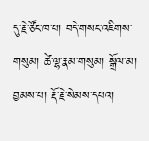དུ་རྗེ་ཙོང་ཁ་པ། བདེ་གསང་འཇིགས་གསུམ། ཚེ་ལྷ་རྣམ་གསུམ། སྒྲོལ་མ། བྱམས་པ། རྡོ་རྗེ་སེམས་དཔའ།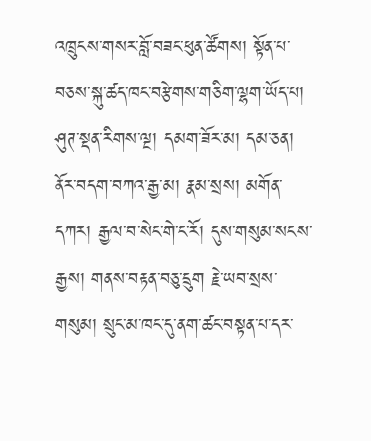འཁྲུངས་གསར་བློ་བཟང་ཕུན་ཚོགས། སྟོན་པ་བཅས་སྐུ་ཚད་ཁང་བརྩེགས་གཅིག་ལྷག་ཡོད་པ། ཤུཊ་སྡན་རིགས་ལྔ། དམག་ཟོར་མ། དམ་ཅན། ནོར་བདག་བཀའ་རྒྱ་མ། རྣམ་སྲས། མགོན་དཀར། རྒྱལ་བ་སེང་གེ་ང་རོ། དུས་གསུམ་སངས་རྒྱས། གནས་བརྟན་བཅུ་དྲུག རྗེ་ཡབ་སྲས་གསུམ། སྲུང་མ་ཁང་དུ་ནག་ཚང་བསྟན་པ་དར་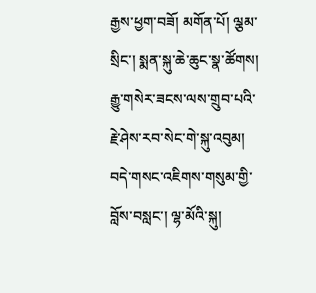རྒྱས་ཕྱག་བཟོ། མགོན་པོ། ལྕམ་སྲིང་། སྨན་སྐུ་ཆེ་ཆུང་སྣ་ཚོགས། རྒྱུ་གསེར་ཟངས་ལས་གྲུབ་པའི་རྗེ་ཤེས་རབ་སེང་གེ་སྐུ་འབུམ། བདེ་གསང་འཇིགས་གསུམ་གྱི་བློས་བསླང་། ལྷ་མོའི་སྐུ།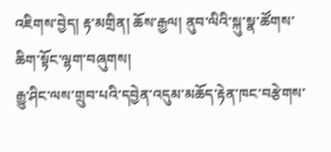འཇིགས་བྱེད། རྟ་མགྲིན། ཆོས་རྒྱལ། ནུབ་ལིའི་སྐུ་སྣ་ཚོགས་ཆིག་སྟོང་ལྷག་བཞུགས།
རྒྱུ་ཤིང་ལས་གྲུབ་པའི་དབྱེན་འདུམ་མཆོད་རྟེན་ཁང་བརྩེགས་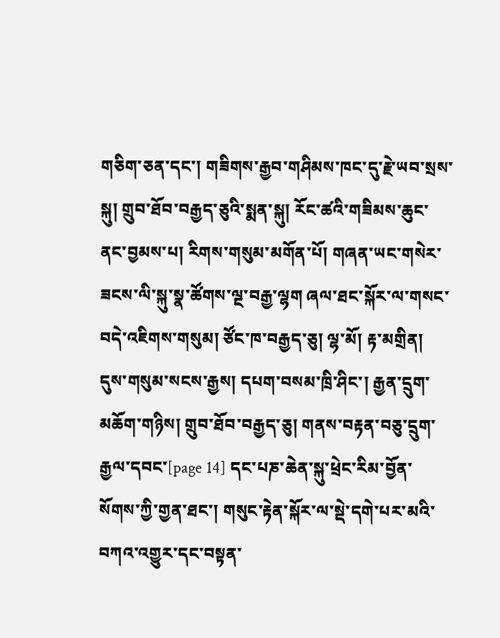གཅིག་ཅན་དང་། གཟིགས་རྒྱབ་གཤིམས་ཁང་དུ་རྗེ་ཡབ་སྲས་སྐུ། གྲུབ་ཐོབ་བརྒྱད་ཅུའི་སྨན་སྐུ། རོང་ཚའི་གཟིམས་ཆུང་ནང་བྱམས་པ། རིགས་གསུམ་མགོན་པོ། གཞན་ཡང་གསེར་ཟངས་ལི་སྐུ་སྣ་ཚོགས་ལྔ་བརྒྱ་ལྷག ཞལ་ཐང་སྐོར་ལ་གསང་བདེ་འཇིགས་གསུམ། ཙོང་ཁ་བརྒྱད་ཅུ། ལྷ་མོ། རྟ་མགྲིན། དུས་གསུམ་སངས་རྒྱས། དཔག་བསམ་ཁྲི་ཤིང་། རྒྱན་དྲུག་མཆོག་གཉིས། གྲུབ་ཐོབ་བརྒྱད་ཅུ། གནས་བརྟན་བཅུ་དྲུག་རྒྱལ་དབང་[page 14] དང་པཎ་ཆེན་སྐུ་ཕྲེང་རིམ་བྱོན་སོགས་ཀྱི་གྱན་ཐང་། གསུང་རྟེན་སྐོར་ལ་སྡེ་དགེ་པར་མའི་བཀའ་འགྱུར་དང་བསྟན་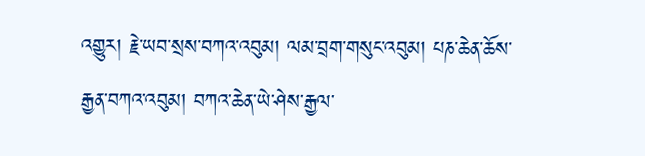འགྱུར། རྗེ་ཡབ་སྲས་བཀའ་འབུམ། ལམ་བྲག་གསུང་འབུམ། པཎ་ཆེན་ཆོས་རྒྱན་བཀའ་འབུམ། བཀའ་ཆེན་ཡེ་ཤེས་རྒྱལ་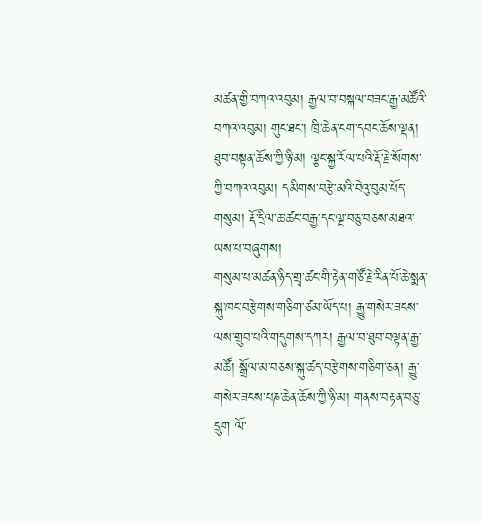མཚན་གྱི་བཀའ་འབུམ། རྒྱལ་བ་བསྐལ་བཟང་རྒྱ་མཚོའི་བཀའ་འབུམ། གུང་ཐང་། ཁྲི་ཆེན་ངག་དབང་ཆོས་ལྡན། ཐུབ་བསྟན་ཆོས་ཀྱི་ཉི་མ། ལྕང་སྐྱ་རོལ་པའི་རྡོ་རྗེ་སོགས་ཀྱི་བཀའ་འབུམ། དམིགས་བརྩེ་མའི་བེའུ་བུམ་པོད་གསུམ། རྡོ་དྲིལ་ཆ་ཚང་བརྒྱ་དང་ལྔ་བཅུ་བཅས་མཐའ་ཡས་པ་བཞུགས།
གསུམ་པ་མཚན་ཉིད་གྲྭ་ཚང་གི་རྟེན་གཙོ་རྗེ་རིན་པོ་ཆེ་སྨན་སྐུ་ཁང་བརྩེགས་གཅིག་ཙམ་ཡོད་པ། རྒྱུ་གསེར་ཟངས་ལས་གྲུབ་པའི་གདུགས་དཀར། རྒྱལ་བ་ཐུབ་བལྟན་རྒྱ་མཚོ། སྒྲོལ་མ་བཅས་སྐུ་ཚད་བརྩེགས་གཅིག་ཅན། རྒྱུ་གསེར་ཟངས་པཎ་ཆེན་ཆོས་ཀྱི་ཉི་མ། གནས་བརྟན་བཅུ་དྲུག ལོ་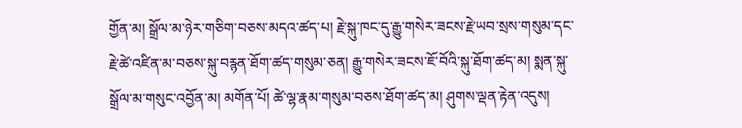གྱོན་མ། སྒྲོལ་མ་ཉེར་གཅིག་བཅས་མདའ་ཚད་པ། རྗེ་སྐུ་ཁང་དུ་རྒྱུ་གསེར་ཟངས་རྗེ་ཡབ་སྲས་གསུམ་དང་རྗེ་ཚེ་འཛིན་མ་བཅས་སྐུ་བརྙན་ཐོག་ཚད་གསུམ་ཅན། རྒྱུ་གསེར་ཟངས་ཇོ་བོའི་སྐུ་ཐོག་ཚད་མ། སྨན་སྐུ་སྒྲོལ་མ་གསུང་འབྱོན་མ། མགོན་པོ། ཚེ་ལྷ་རྣམ་གསུམ་བཅས་ཐོག་ཚད་མ། ཤུགས་ལྡན་རྟེན་འདུས།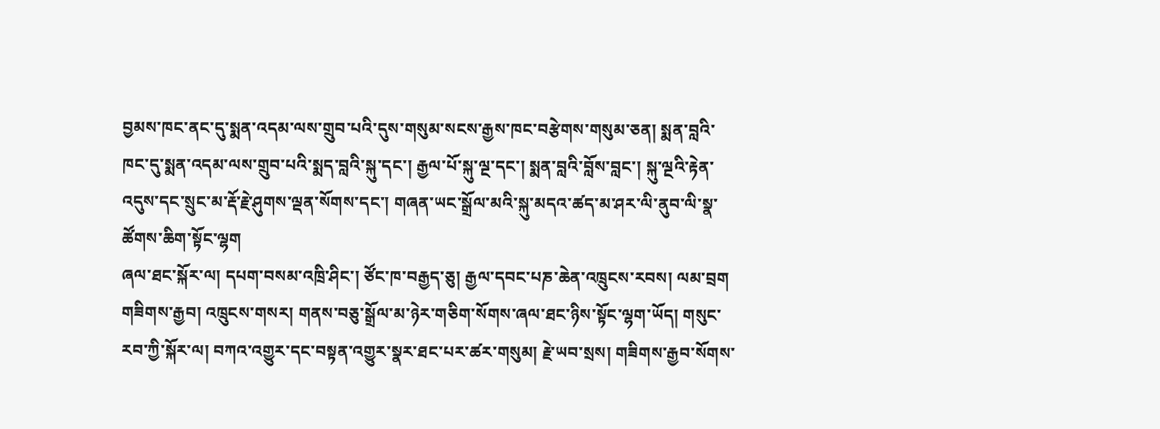བྱམས་ཁང་ནང་དུ་སྨན་འདམ་ལས་གྲུབ་པའི་དུས་གསུམ་སངས་རྒྱས་ཁང་བརྩེགས་གསུམ་ཅན། སྨན་བླའི་ཁང་དུ་སྨན་འདམ་ལས་གྲུབ་པའི་སྨད་བླའི་སྐུ་དང་། རྒྱལ་པོ་སྐུ་ལྔ་དང་། སྨན་བླའི་བློས་བླང་། སྐུ་ལྔའི་རྟེན་འདུས་དང་སྲུང་མ་རྡོ་རྗེ་ཤུགས་ལྡན་སོགས་དང་། གཞན་ཡང་སྒྲོལ་མའི་སྐུ་མདའ་ཚད་མ་ཤར་ལི་ནུབ་ལི་སྣ་ཚོགས་ཆིག་སྟོང་ལྷག
ཞལ་ཐང་སྐོར་ལ། དཔག་བསམ་འཁྲི་ཤིང་། ཙོང་ཁ་བརྒྱད་ཅུ། རྒྱལ་དབང་པཎ་ཆེན་འཁྲུངས་རབས། ལམ་བྲག གཟིགས་རྒྱབ། འཁྲུངས་གསར། གནས་བཅུ་སྒྲོལ་མ་ཉེར་གཅིག་སོགས་ཞལ་ཐང་ཉིས་སྟོང་ལྷག་ཡོད། གསུང་རབ་ཀྱི་སྐོར་ལ། བཀའ་འགྱུར་དང་བསྟན་འགྱུར་སྣར་ཐང་པར་ཚར་གསུམ། རྗེ་ཡབ་སྲས། གཟིགས་རྒྱབ་སོགས་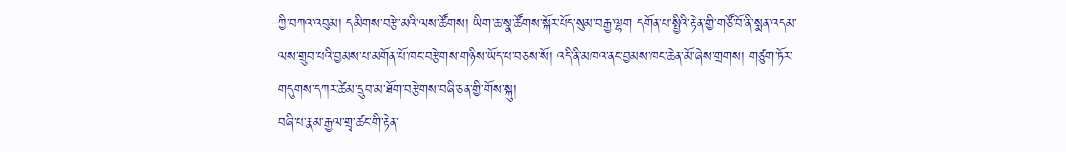ཀྱི་བཀའ་འབུམ། དམིགས་བརྩེ་མའི་ལས་ཚོགས། ཡིག་ཆ་སྣ་ཚོགས་སྐོར་པོད་སུམ་བརྒྱ་ལྷག དགོན་པ་སྤྱིའི་རྟེན་གྱི་གཙོ་བོ་ནི་སྨན་འདམ་ལས་གྲུབ་པའི་བྱམས་པ་མགོན་པོ་ཁང་བརྩེགས་གཉིས་ཡོད་པ་བཅས་སོ། འདི་ནི་མཁའ་ནང་བྱམས་ཁང་ཆེན་མོ་ཞེས་གྲགས། གཙུག་ཏོར་གདུགས་དཀར་ཚེམ་དྲུབ་མ་ཐོག་བརྩེགས་བཞི་ཅན་གྱི་གོས་སྐུ།
བཞི་པ་རྣམ་རྒྱལ་གྲྭ་ཚང་གི་རྟེན་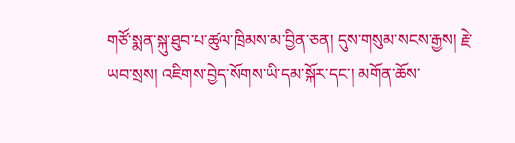གཙོ་སྨན་སྐུ་ཐུབ་པ་ཚུལ་ཁྲིམས་མ་བྱིན་ཅན། དུས་གསུམ་སངས་རྒྱས། རྗེ་ཡབ་སྲས། འཇིགས་བྱེད་སོགས་ཡི་དམ་སྐོར་དང་། མགོན་ཆོས་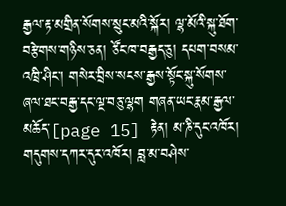རྒྱལ་རྟ་མགྲིན་སོགས་སྲུང་མའི་སྐོར། ལྷ་མོའི་སྐུ་ཐོག་བརྩེགས་གཉིས་ཅན། ཙོང་ཁ་བརྒྱད་ཅུ། དཔག་བསམ་འཁྲི་ཤིང་། གསེར་བྲིས་སངས་རྒྱས་སྟོང་སྐུ་སོགས་ཞལ་ཐང་བརྒྱ་དང་ལྔ་བཅུ་ལྷག གཞན་ཡང་རྣམ་རྒྱལ་མཆོད་[page 15] རྟེན། མ་ཎི་དུང་འཁོར། གདུགས་དཀར་དུར་འཁོར། བླ་མ་བཤེས་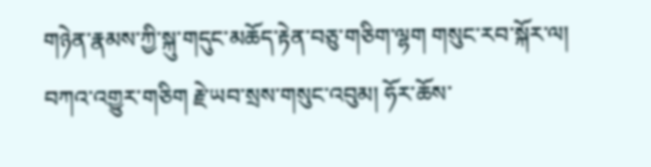གཉེན་རྣམས་ཀྱི་སྐུ་གདུང་མཆོད་རྟེན་བཅུ་གཅིག་ལྷག གསུང་རབ་སྐོར་ལ། བཀའ་འགྱུར་གཅིག རྗེ་ཡབ་སྲས་གསུང་འབུམ། ཧོར་ཆོས་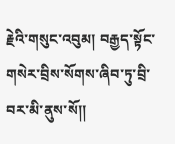རྗེའི་གསུང་འབུམ། བརྒྱད་སྟོང་གསེར་བྲིས་སོགས་ཞིབ་ཏུ་བྲི་བར་མི་ནུས་སོ།།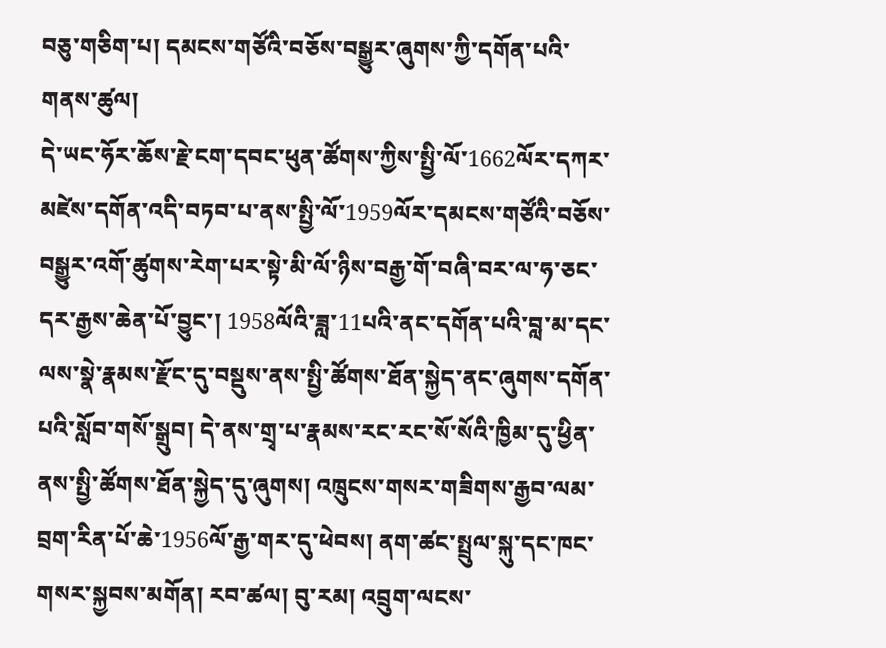བཅུ་གཅིག་པ། དམངས་གཙོའི་བཅོས་བསྒྱུར་ཞུགས་ཀྱི་དགོན་པའི་གནས་ཚུལ།
དེ་ཡང་ཧོར་ཆོས་རྗེ་ངག་དབང་ཕུན་ཚོགས་ཀྱིས་སྤྱི་ལོ་1662ལོར་དཀར་མཛེས་དགོན་འདི་བཏབ་པ་ནས་སྤྱི་ལོ་1959ལོར་དམངས་གཙོའི་བཅོས་བསྒྱུར་འགོ་ཚུགས་རེག་པར་སྟེ་མི་ལོ་ཉིས་བརྒྱ་གོ་བཞི་བར་ལ་ཧ་ཅང་དར་རྒྱས་ཆེན་པོ་བྱུང་། 1958ལོའི་ཟླ་11པའི་ནང་དགོན་པའི་བླ་མ་དང་ལས་སྣེ་རྣམས་རྫོང་དུ་བསྡུས་ནས་སྤྱི་ཚོགས་ཐོན་སྐྱེད་ནང་ཞུགས་དགོན་པའི་སློབ་གསོ་སྒྲུབ། དེ་ནས་གྲྭ་པ་རྣམས་རང་རང་སོ་སོའི་ཁྱིམ་དུ་ཕྱིན་ནས་སྤྱི་ཚོགས་ཐོན་སྐྱེད་དུ་ཞུགས། འཁྲུངས་གསར་གཟིགས་རྒྱབ་ལམ་བྲག་རིན་པོ་ཆེ་1956ལོ་རྒྱ་གར་དུ་ཕེབས། ནག་ཚང་སྤྲུལ་སྐུ་དང་ཁང་གསར་སྐྱབས་མགོན། རབ་ཚལ། བུ་རམ། འབྲུག་ལངས་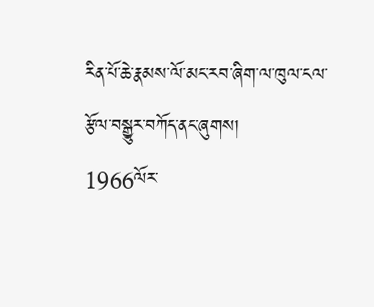རིན་པོ་ཆེ་རྣམས་ལོ་མང་རབ་ཞིག་ལ་ཁུལ་ངལ་རྩོལ་བསྒྱུར་བཀོད་ནང་ཞུགས།
1966ལོར་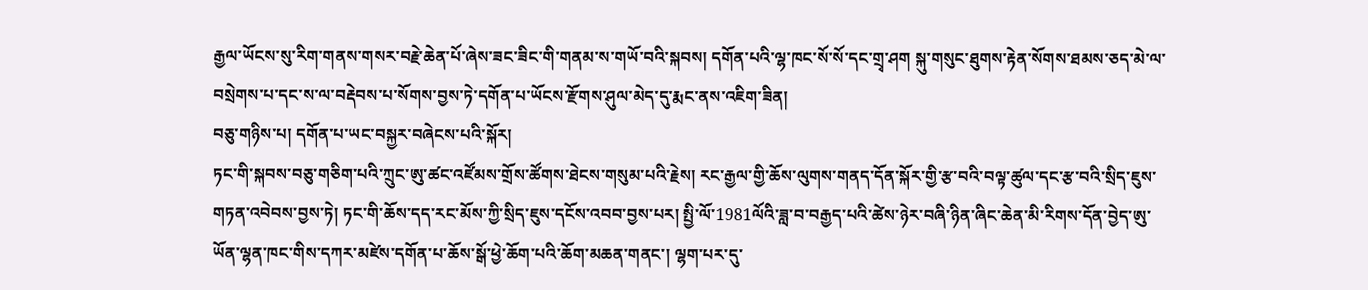རྒྱལ་ཡོངས་སུ་རིག་གནས་གསར་བརྗེ་ཆེན་པོ་ཞེས་ཟང་ཟིང་གི་གནམ་ས་གཡོ་བའི་སྐབས། དགོན་པའི་ལྷ་ཁང་སོ་སོ་དང་གྲྭ་ཤག སྐུ་གསུང་ཐུགས་རྟེན་སོགས་ཐམས་ཅད་མེ་ལ་བསྲེགས་པ་དང་ས་ལ་བརྡེབས་པ་སོགས་བྱས་ཏེ་དགོན་པ་ཡོངས་རྫོགས་ཤུལ་མེད་དུ་རྨང་ནས་འཇིག་ཟིན།
བཅུ་གཉིས་པ། དགོན་པ་ཡང་བསྐྱར་བཞེངས་པའི་སྐོར།
ཏང་གི་སྐབས་བཅུ་གཅིག་པའི་ཀྲུང་ཨུ་ཚང་འཛོམས་གྲོས་ཚོགས་ཐེངས་གསུམ་པའི་རྗེས། རང་རྒྱལ་གྱི་ཆོས་ལུགས་གནད་དོན་སྐོར་གྱི་རྩ་བའི་བལྟ་ཚུལ་དང་རྩ་བའི་སྲིད་ཇུས་གཏན་འབེབས་བྱས་ཏེ། ཏང་གི་ཆོས་དད་རང་མོས་ཀྱི་སྲིད་ཇུས་དངོས་འབབ་བྱས་པར། སྤྱི་ལོ་1981ལོའི་ཟླ་བ་བརྒྱད་པའི་ཚེས་ཉེར་བཞི་ཉིན་ཞིང་ཆེན་མི་རིགས་དོན་བྱེད་ཨུ་ཡོན་ལྷན་ཁང་གིས་དཀར་མཛེས་དགོན་པ་ཆོས་སྒོ་ཕྱེ་ཆོག་པའི་ཆོག་མཆན་གནང་། ལྷག་པར་དུ་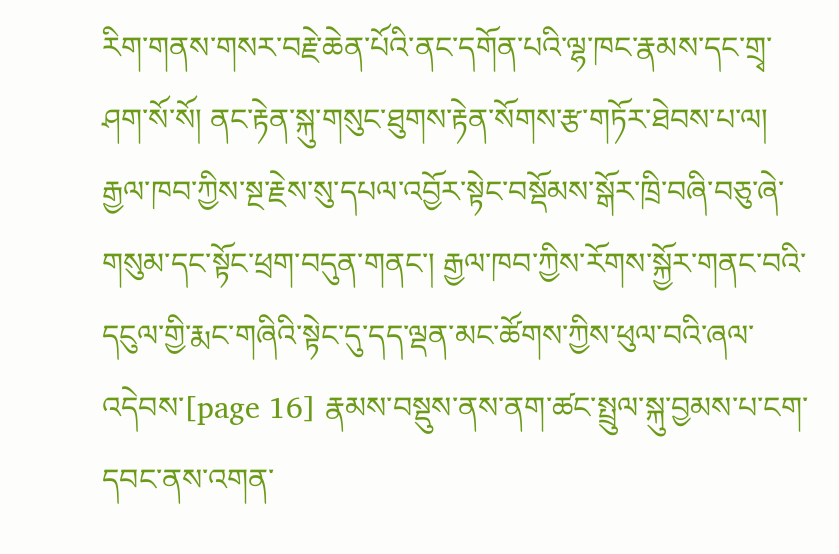རིག་གནས་གསར་བརྗེ་ཆེན་པོའི་ནང་དགོན་པའི་ལྷ་ཁང་རྣམས་དང་གྲྭ་ཤག་སོ་སོ། ནང་རྟེན་སྐུ་གསུང་ཐུགས་རྟེན་སོགས་རྩ་གཏོར་ཐེབས་པ་ལ། རྒྱལ་ཁབ་ཀྱིས་སྔ་རྗེས་སུ་དཔལ་འབྱོར་སྟེང་བསྡོམས་སྒོར་ཁྲི་བཞི་བཅུ་ཞེ་གསུམ་དང་སྟོང་ཕྲག་བདུན་གནང་། རྒྱལ་ཁབ་ཀྱིས་རོགས་སྐྱོར་གནང་བའི་དངུལ་གྱི་རྨང་གཞིའི་སྟེང་དུ་དད་ལྡན་མང་ཚོགས་ཀྱིས་ཕུལ་བའི་ཞལ་འདེབས་[page 16] རྣམས་བསྡུས་ནས་ནག་ཚང་སྤྲུལ་སྐུ་བྱམས་པ་ངག་དབང་ནས་འགན་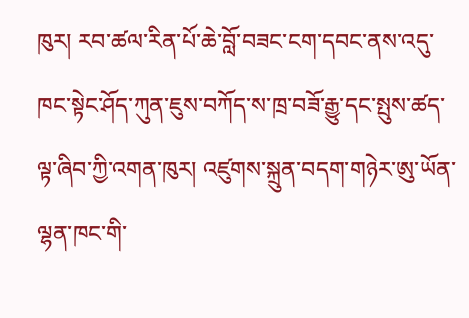ཁུར། རབ་ཚལ་རིན་པོ་ཆེ་བློ་བཟང་ངག་དབང་ནས་འདུ་ཁང་སྟེང་ཤོད་ཀུན་ཇུས་བཀོད་ས་ཁྲ་བཟོ་རྒྱུ་དང་སྤུས་ཚད་ལྟ་ཞིབ་ཀྱི་འགན་ཁུར། འཛུགས་སྐྲུན་བདག་གཉེར་ཨུ་ཡོན་ལྷན་ཁང་གི་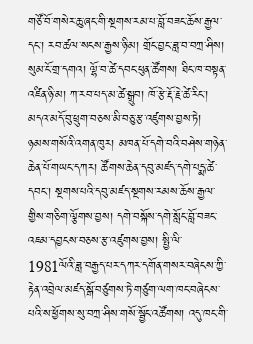གཙོ་བོ་གསེར་ཆུ་ཞང་གི་སྔགས་རམ་པ་བློ་བཟང་ཆོས་རྒྱལ་དང་། རབ་ཚལ་སངས་རྒྱས་ཉི་མ། གྲོང་བྱང་ཟླ་བ་བཀྲ་ཤིས། སུམ་ངོ་གྲ་དགའ། ལྷོ་བ་ཚེ་དབང་ཕུན་ཚོགས། ཐིང་ཁ་བསྟན་འཛིན་ཉི་མ། ཀ་རབ་པད་མ་ཚེ་སྒྲུབ། ཁོ་རྩེ་རྡོ་རྗེ་ཚེ་རིང་། མདའ་མདོ་བུ་ཕྲུག་བཅས་མི་བཅུ་རྩ་འཛུགས་བྱས་ཏེ། ཉམས་གསོའི་འགན་ཁུར། མཁན་པོ་དགེ་བའི་བཤེས་གཉེན་ཆེན་པོ་གཡང་དཀར། ཚོགས་ཆེན་དབུ་མཛད་དགེ་པདྨ་ཚེ་དབང་། སྔགས་པའི་དབུ་མཛད་སྔགས་རམས་ཆོས་རྒྱལ་གྱིས་གཅིག་ལྕོགས་བྱས། དགེ་བསྐོས་དགེ་སློང་བློ་བཟང་འཇམ་དབྱངས་བཅས་རྩ་འཛུགས་བྱས། སྤྱི་ལི་1981ལོའི་ཟླ་བརྒྱད་པར་དཀར་དགོན་གསར་བཞེངས་ཀྱི་རྟེན་འབྲེལ་མཛད་སྒོ་བཙུགས་ཏེ་གཙུག་ལག་ཁང་བཞེངས་པའི་ས་ཕྱོགས་སུ་བཀྲ་ཤིས་གསོ་སྦྱོང་འཚོགས། འདུ་ཁང་གི་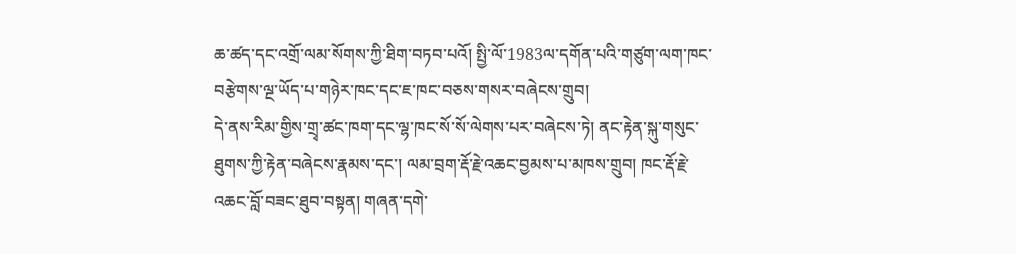ཆ་ཚད་དང་འགྲོ་ལམ་སོགས་ཀྱི་ཐིག་བཏབ་པའོ། སྤྱི་ལོ་1983ལ་དགོན་པའི་གཙུག་ལག་ཁང་བརྩེགས་ལྔ་ཡོད་པ་གཉེར་ཁང་དང་ཇ་ཁང་བཅས་གསར་བཞེངས་གྲུབ།
དེ་ནས་རིམ་གྱིས་གྲྭ་ཚང་ཁག་དང་ལྷ་ཁང་སོ་སོ་ལེགས་པར་བཞེངས་ཏེ། ནང་རྟེན་སྐུ་གསུང་ཐུགས་ཀྱི་རྟེན་བཞེངས་རྣམས་དང་། ལམ་བྲག་རྡོ་རྗེ་འཆང་བྱམས་པ་མཁས་གྲུབ། ཁང་རྡོ་རྗེ་འཆང་བློ་བཟང་ཐུབ་བསྟན། གཞན་དགེ་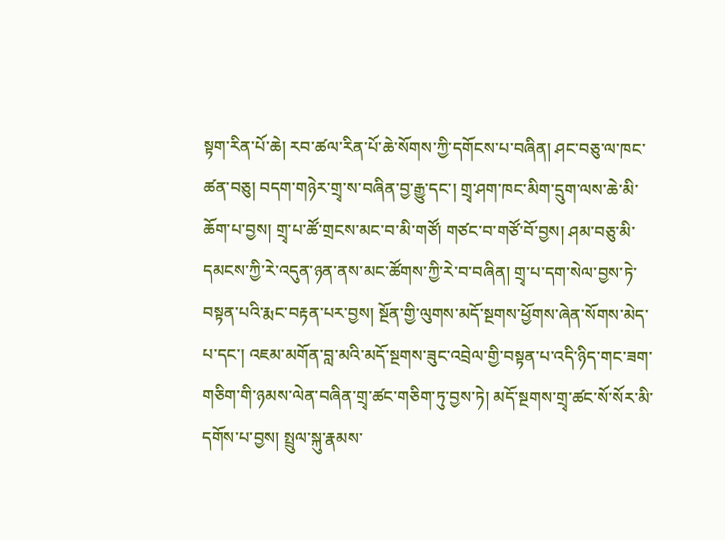སྟག་རིན་པོ་ཆེ། རབ་ཚལ་རིན་པོ་ཆེ་སོགས་ཀྱི་དགོངས་པ་བཞིན། ཤང་བཅུ་ལ་ཁང་ཚན་བཅུ། བདག་གཉེར་གྲྭ་ས་བཞིན་བྱ་རྒྱུ་དང་། གྲྭ་ཤག་ཁང་མིག་དྲུག་ལས་ཆེ་མི་ཆོག་པ་བྱས། གྲྭ་པ་ཚོ་གྲངས་མང་བ་མི་གཙོ། གཙང་བ་གཙོ་བོ་བྱས། ཤམ་བཅུ་མི་དམངས་ཀྱི་རེ་འདུན་ཉན་ནས་མང་ཚོགས་ཀྱི་རེ་བ་བཞིན། གྲྭ་པ་དག་སེལ་བྱས་ཏེ་བསྟན་པའི་རྨང་བརྟན་པར་བྱས། སྔོན་གྱི་ལུགས་མདོ་སྔགས་ཕྱོགས་ཞེན་སོགས་མེད་པ་དང་། འཇམ་མགོན་བླ་མའི་མདོ་སྔགས་ཟུང་འབྲེལ་གྱི་བསྟན་པ་འདི་ཉིད་གང་ཟག་གཅིག་གི་ཉམས་ལེན་བཞིན་གྲྭ་ཚང་གཅིག་ཏུ་བྱས་ཏེ། མདོ་སྔགས་གྲྭ་ཚང་སོ་སོར་མི་དགོས་པ་བྱས། སྤྲུལ་སྐུ་རྣམས་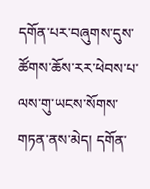དགོན་པར་བཞུགས་དུས་ཚོགས་ཆོས་རར་ཕེབས་པ་ལས་གུ་ཡངས་སོགས་གཏན་ནས་མེད། དགོན་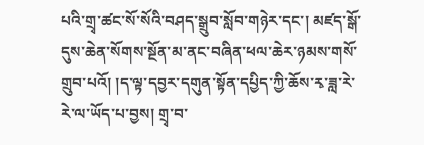པའི་གྲྭ་ཚང་སོ་སོའི་བཤད་སྒྲུབ་སློབ་གཉེར་དང་། མཛད་སྒོ་དུས་ཆེན་སོགས་སྔོན་མ་ནང་བཞིན་ཕལ་ཆེར་ཉམས་གསོ་གྲུབ་པའོ། །ད་ལྟ་དབྱར་དགུན་སྟོན་དཔྱིད་ཀྱི་ཆོས་རྭ་ཟླ་རེ་རེ་ལ་ཡོད་པ་བྱས། གྲྭ་བ་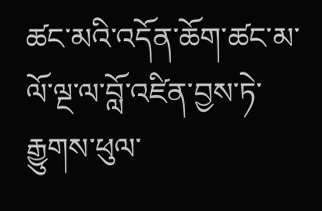ཚང་མའི་འདོན་ཆོག་ཚང་མ་ལོ་ལྔ་ལ་བློ་འཛིན་བྱས་ཏེ་རྒྱུགས་ཕུལ་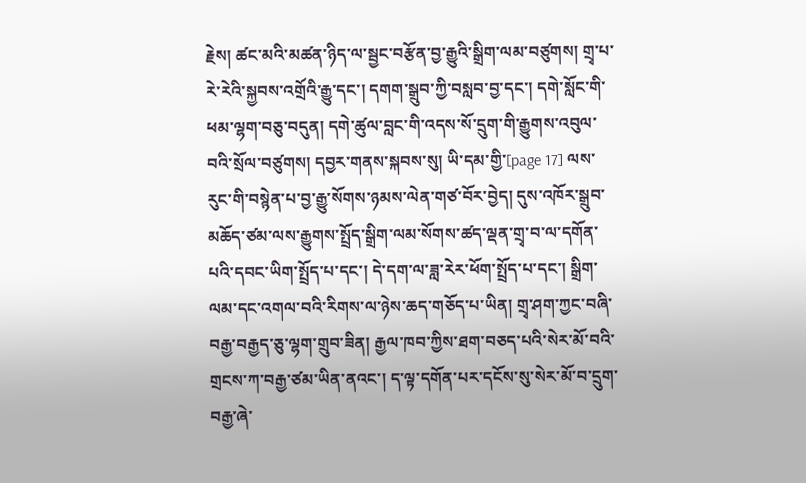རྗེས། ཚང་མའི་མཚན་ཉིད་ལ་སྦྱང་བརྩོན་བྱ་རྒྱུའི་སྒྲིག་ལམ་བཙུགས། གྲྭ་པ་རེ་རེའི་སྐྱབས་འགྲོའི་རྒྱུ་དང་། དགག་སྒྲུབ་ཀྱི་བསླབ་བྱ་དང་། དགེ་སློང་གི་ཕམ་ལྷག་བཅུ་བདུན། དགེ་ཚུལ་བླང་གི་འདས་སོ་དྲུག་གི་རྒྱུགས་འབུལ་བའི་སྲོལ་བཙུགས། དབྱར་གནས་སྐབས་སུ། ཡི་དམ་གྱི་[page 17] ལས་རུང་གི་བསྙེན་པ་བྱ་རྒྱུ་སོགས་ཉམས་ལེན་གཙ་བོར་བྱེད། དུས་འཁོར་སྒྲུབ་མཆོད་ཙམ་ལས་རྒྱུགས་སྤྲོད་སྒྲིག་ལམ་སོགས་ཚད་ལྡན་གྲྭ་བ་ལ་དགོན་པའི་དབང་ཡིག་སྤྲོད་པ་དང་། དེ་དག་ལ་ཟླ་རེར་ཕོག་སྤྲོད་པ་དང་། སྒྲིག་ལམ་དང་འགལ་བའི་རིགས་ལ་ཉེས་ཆད་གཅོད་པ་ཡིན། གྲྭ་ཤག་ཀྱང་བཞི་བརྒྱ་བརྒྱད་ཅུ་ལྷག་གྲུབ་ཟིན། རྒྱལ་ཁབ་ཀྱིས་ཐག་བཅད་པའི་སེར་མོ་བའི་གྲངས་ཀ་བརྒྱ་ཙམ་ཡིན་ནའང་། ད་ལྟ་དགོན་པར་དངོས་སུ་སེར་མོ་བ་དྲུག་བརྒྱ་ཞེ་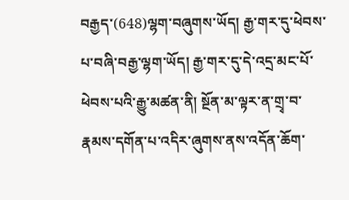བརྒྱད་(648)ལྷག་བཞུགས་ཡོད། རྒྱ་གར་དུ་ཕེབས་པ་བཞི་བརྒྱ་ལྷག་ཡོད། རྒྱ་གར་དུ་དེ་འདྲ་མང་པོ་ཕེབས་པའི་རྒྱུ་མཚན་ནི། སྔོན་མ་ལྟར་ན་གྲྭ་བ་རྣམས་དགོན་པ་འདིར་ཞུགས་ནས་འདོན་ཆོག་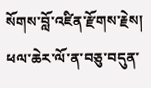སོགས་བློ་འཛིན་རྫོགས་རྗེས། ཕལ་ཆེར་ལོ་ན་བཅུ་བདུན་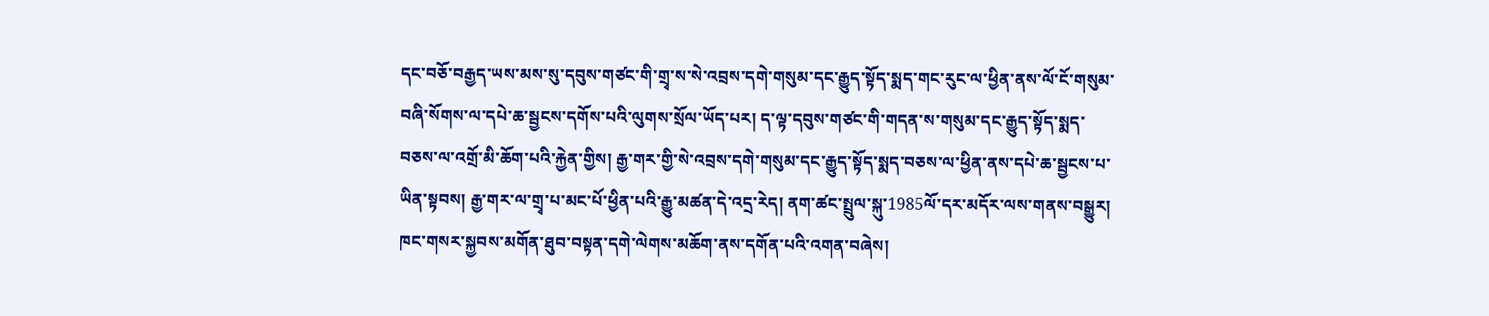དང་བཅོ་བརྒྱད་ཡས་མས་སུ་དབུས་གཙང་གི་གྲྭ་ས་སེ་འབྲས་དགེ་གསུམ་དང་རྒྱུད་སྟོད་སྨད་གང་རུང་ལ་ཕྱིན་ནས་ལོ་ངོ་གསུམ་བཞི་སོགས་ལ་དཔེ་ཆ་སྦྱངས་དགོས་པའི་ལུགས་སྲོལ་ཡོད་པར། ད་ལྟ་དབུས་གཙང་གི་གདན་ས་གསུམ་དང་རྒྱུད་སྟོད་སྨད་བཅས་ལ་འགྲོ་མི་ཆོག་པའི་རྐྱེན་གྱིས། རྒྱ་གར་གྱི་སེ་འབྲས་དགེ་གསུམ་དང་རྒྱུད་སྟོད་སྨད་བཅས་ལ་ཕྱིན་ནས་དཔེ་ཆ་སྦྱངས་པ་ཡིན་སྟབས། རྒྱ་གར་ལ་གྲྭ་པ་མང་པོ་ཕྱིན་པའི་རྒྱུ་མཚན་དེ་འདྲ་རེད། ནག་ཚང་སྤྲུལ་སྐུ་1985ལོ་དར་མདོར་ལས་གནས་བསྒྱུར། ཁང་གསར་སྐྱབས་མགོན་ཐུབ་བསྟན་དགེ་ལེགས་མཆོག་ནས་དགོན་པའི་འགན་བཞེས།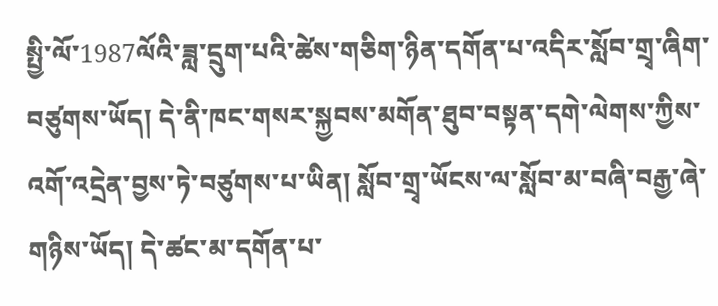སྤྱི་ལོ་1987ལོའི་ཟླ་དྲུག་པའི་ཚེས་གཅིག་ཉིན་དགོན་པ་འདིར་སློབ་གྲྭ་ཞིག་བཙུགས་ཡོད། དེ་ནི་ཁང་གསར་སྐྱབས་མགོན་ཐུབ་བསྟན་དགེ་ལེགས་ཀྱིས་འགོ་འདྲེན་བྱས་ཏེ་བཙུགས་པ་ཡིན། སློབ་གྲྭ་ཡོངས་ལ་སློབ་མ་བཞི་བརྒྱ་ཞེ་གཉིས་ཡོད། དེ་ཚང་མ་དགོན་པ་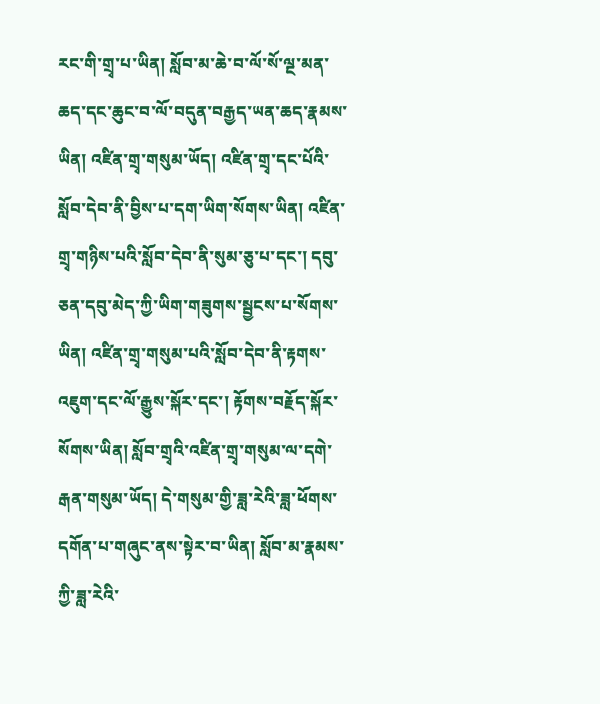རང་གི་གྲྭ་པ་ཡིན། སློབ་མ་ཆེ་བ་ལོ་སོ་ལྔ་མན་ཆད་དང་ཆུང་བ་ལོ་བདུན་བརྒྱད་ཡན་ཆད་རྣམས་ཡིན། འཛིན་གྲྭ་གསུམ་ཡོད། འཛིན་གྲྭ་དང་པོའི་སློབ་དེབ་ནི་བྱིས་པ་དག་ཡིག་སོགས་ཡིན། འཛིན་གྲྭ་གཉིས་པའི་སློབ་དེབ་ནི་སུམ་ཅུ་པ་དང་། དབུ་ཅན་དབུ་མེད་ཀྱི་ཡིག་གཟུགས་སྦྱངས་པ་སོགས་ཡིན། འཛིན་གྲྭ་གསུམ་པའི་སློབ་དེབ་ནི་རྟགས་འཇུག་དང་ལོ་རྒྱུས་སྐོར་དང་། རྟོགས་བརྗོད་སྐོར་སོགས་ཡིན། སློབ་གྲྭའི་འཛིན་གྲྭ་གསུམ་ལ་དགེ་རྒན་གསུམ་ཡོད། དེ་གསུམ་གྱི་ཟླ་རེའི་ཟླ་ཕོགས་དགོན་པ་གཞུང་ནས་སྟེར་བ་ཡིན། སློབ་མ་རྣམས་ཀྱི་ཟླ་རེའི་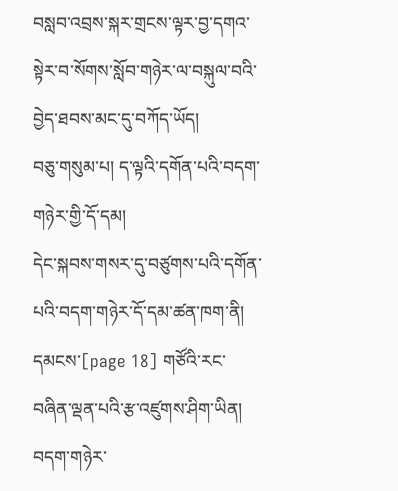བསླབ་འབྲས་སྐར་གྲངས་ལྟར་བྱ་དགའ་སྟེར་བ་སོགས་སློབ་གཉེར་ལ་བསྐུལ་བའི་བྱེད་ཐབས་མང་དུ་བཀོད་ཡོད།
བཅུ་གསུམ་པ། ད་ལྟའི་དགོན་པའི་བདག་གཉེར་གྱི་དོ་དམ།
དེང་སྐབས་གསར་དུ་བཙུགས་པའི་དགོན་པའི་བདག་གཉེར་དོ་དམ་ཚན་ཁག་ནི། དམངས་[page 18] གཙོའི་རང་བཞིན་ལྡན་པའི་རྩ་འཛུགས་ཤིག་ཡིན། བདག་གཉེར་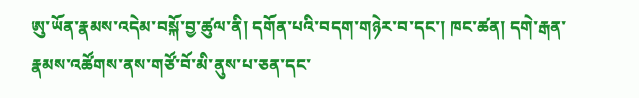ཨུ་ཡོན་རྣམས་འདེམ་བསྐོ་བྱ་ཚུལ་ནི། དགོན་པའི་བདག་གཉེར་བ་དང་། ཁང་ཚན། དགེ་རྒན་རྣམས་འཚོགས་ནས་གཙོ་བོ་མི་ནུས་པ་ཅན་དང་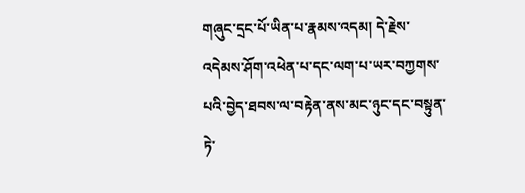གཞུང་དྲང་པོ་ཡིན་པ་རྣམས་འདམ། དེ་རྗེས་འདེམས་ཤོག་འཕེན་པ་དང་ལག་པ་ཡར་བཀྱགས་པའི་བྱེད་ཐབས་ལ་བརྟེན་ནས་མང་ཉུང་དང་བསྟུན་ཏེ་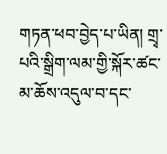གཏན་ཕབ་བྱེད་པ་ཡིན། གྲྭ་པའི་སྒྲིག་ལམ་གྱི་སྐོར་ཚང་མ་ཆོས་འདུལ་བ་དང་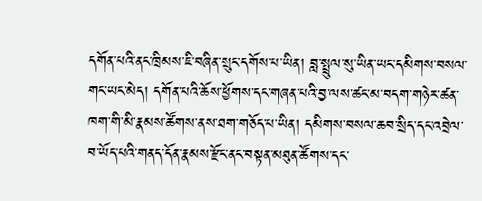དགོན་པའི་ནང་ཁྲིམས་ཇི་བཞིན་སྲུང་དགོས་པ་ཡིན། བླ་སྤྲུལ་སུ་ཡིན་ཡང་དམིགས་བསལ་གང་ཡང་མེད། དགོན་པའི་ཆོས་ཕྱོགས་དང་གཞན་པའི་བྱ་ལས་ཚང་མ་བདག་གཉེར་ཚན་ཁག་གི་མི་རྣམས་ཚོགས་ནས་ཐག་གཅོད་པ་ཡིན། དམིགས་བསལ་ཆབ་སྲིད་དང་འབྲེལ་བ་ཡོད་པའི་གནད་དོན་རྣམས་རྫོང་ནང་བསྟན་མཐུན་ཚོགས་དང་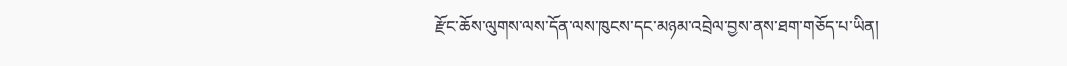རྫོང་ཆོས་ལུགས་ལས་དོན་ལས་ཁུངས་དང་མཉམ་འབྲེལ་བྱས་ནས་ཐག་གཅོད་པ་ཡིན།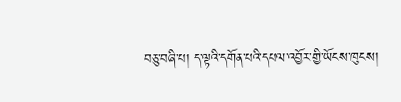བཅུ་བཞི་པ། ད་ལྟའི་དགོན་པའི་དཔལ་འབྱོར་གྱི་ཡོངས་ཁུངས།